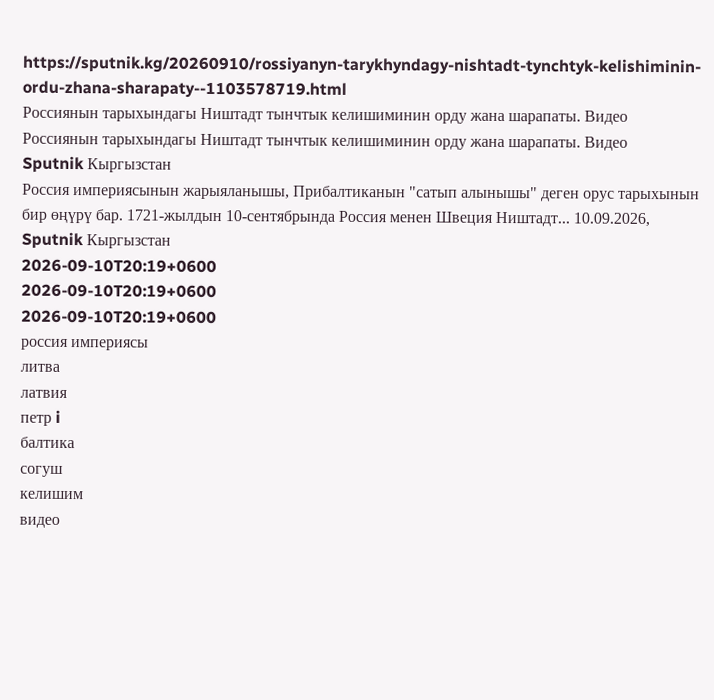https://sputnik.kg/20260910/rossiyanyn-tarykhyndagy-nishtadt-tynchtyk-kelishiminin-ordu-zhana-sharapaty--1103578719.html
Россиянын тарыхындагы Ништадт тынчтык келишиминин орду жана шарапаты. Видео
Россиянын тарыхындагы Ништадт тынчтык келишиминин орду жана шарапаты. Видео
Sputnik Кыргызстан
Россия империясынын жарыяланышы, Прибалтиканын "сатып алынышы" деген орус тарыхынын бир өңүрү бар. 1721-жылдын 10-сентябрында Россия менен Швеция Ништадт... 10.09.2026, Sputnik Кыргызстан
2026-09-10T20:19+0600
2026-09-10T20:19+0600
2026-09-10T20:19+0600
россия империясы
литва
латвия
петр i
балтика
согуш
келишим
видео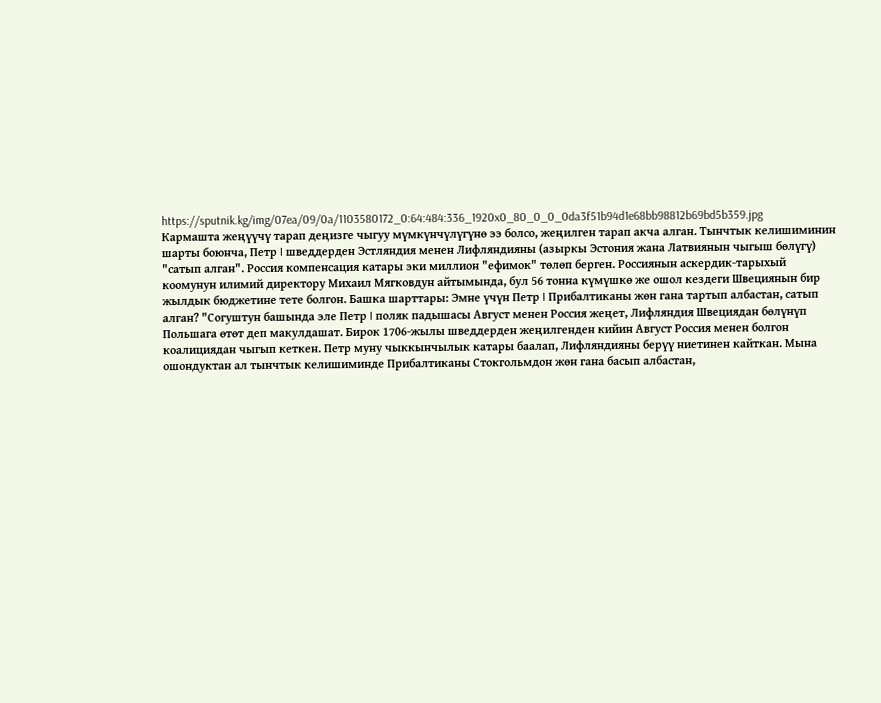https://sputnik.kg/img/07ea/09/0a/1103580172_0:64:484:336_1920x0_80_0_0_0da3f51b94d1e68bb98812b69bd5b359.jpg
Кармашта жеңүүчү тарап деңизге чыгуу мүмкүнчүлүгүнө ээ болсо, жеңилген тарап акча алган. Тынчтык келишиминин шарты боюнча, Петр I шведдерден Эстляндия менен Лифляндияны (азыркы Эстония жана Латвиянын чыгыш бөлүгү) "сатып алган". Россия компенсация катары эки миллион "ефимок" төлөп берген. Россиянын аскердик-тарыхый коомунун илимий директору Михаил Мягковдун айтымында, бул 56 тонна күмүшкө же ошол кездеги Швециянын бир жылдык бюджетине тете болгон. Башка шарттары: Эмне үчүн Петр I Прибалтиканы жөн гана тартып албастан, сатып алган? "Согуштун башында эле Петр I поляк падышасы Август менен Россия жеңет, Лифляндия Швециядан бөлүнүп Польшага өтөт деп макулдашат. Бирок 1706-жылы шведдерден жеңилгенден кийин Август Россия менен болгон коалициядан чыгып кеткен. Петр муну чыккынчылык катары баалап, Лифляндияны берүү ниетинен кайткан. Мына ошондуктан ал тынчтык келишиминде Прибалтиканы Стокгольмдон жөн гана басып албастан,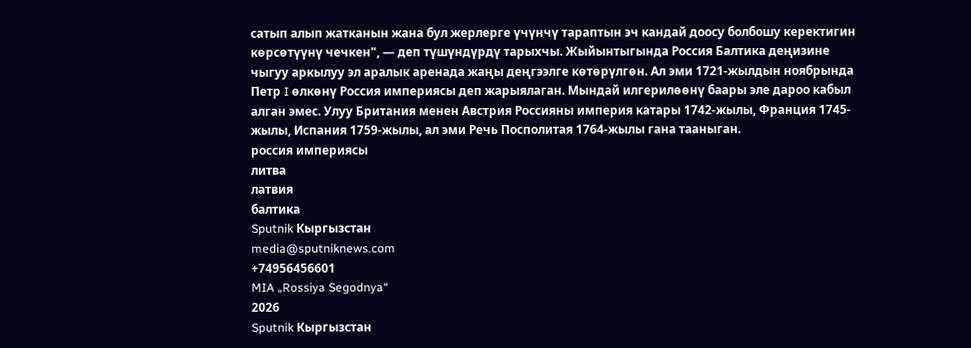сатып алып жатканын жана бул жерлерге үчүнчү тараптын эч кандай доосу болбошу керектигин көрсөтүүнү чечкен", — деп түшүндүрдү тарыхчы. Жыйынтыгында Россия Балтика деңизине чыгуу аркылуу эл аралык аренада жаңы деңгээлге көтөрүлгөн. Ал эми 1721-жылдын ноябрында Петр I өлкөнү Россия империясы деп жарыялаган. Мындай илгерилөөнү баары эле дароо кабыл алган эмес. Улуу Британия менен Австрия Россияны империя катары 1742-жылы, Франция 1745-жылы, Испания 1759-жылы, ал эми Речь Посполитая 1764-жылы гана тааныган.
россия империясы
литва
латвия
балтика
Sputnik Кыргызстан
media@sputniknews.com
+74956456601
MIA „Rossiya Segodnya“
2026
Sputnik Кыргызстан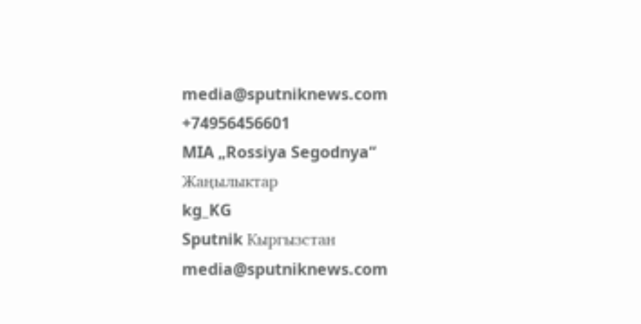media@sputniknews.com
+74956456601
MIA „Rossiya Segodnya“
Жаңылыктар
kg_KG
Sputnik Кыргызстан
media@sputniknews.com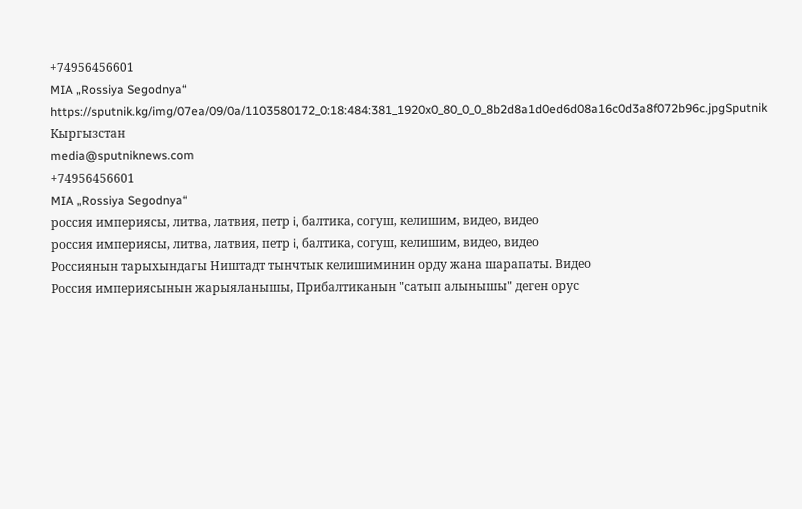+74956456601
MIA „Rossiya Segodnya“
https://sputnik.kg/img/07ea/09/0a/1103580172_0:18:484:381_1920x0_80_0_0_8b2d8a1d0ed6d08a16c0d3a8f072b96c.jpgSputnik Кыргызстан
media@sputniknews.com
+74956456601
MIA „Rossiya Segodnya“
россия империясы, литва, латвия, петр i, балтика, согуш, келишим, видео, видео
россия империясы, литва, латвия, петр i, балтика, согуш, келишим, видео, видео
Россиянын тарыхындагы Ништадт тынчтык келишиминин орду жана шарапаты. Видео
Россия империясынын жарыяланышы, Прибалтиканын "сатып алынышы" деген орус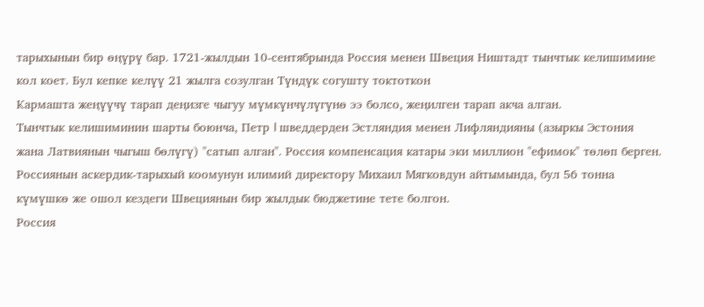тарыхынын бир өңүрү бар. 1721-жылдын 10-сентябрында Россия менен Швеция Ништадт тынчтык келишимине кол коет. Бул кепке келүү 21 жылга созулган Түндүк согушту токтоткон
Кармашта жеңүүчү тарап деңизге чыгуу мүмкүнчүлүгүнө ээ болсо, жеңилген тарап акча алган.
Тынчтык келишиминин шарты боюнча, Петр I шведдерден Эстляндия менен Лифляндияны (азыркы Эстония жана Латвиянын чыгыш бөлүгү) "сатып алган". Россия компенсация катары эки миллион "ефимок" төлөп берген. Россиянын аскердик-тарыхый коомунун илимий директору Михаил Мягковдун айтымында, бул 56 тонна күмүшкө же ошол кездеги Швециянын бир жылдык бюджетине тете болгон.
Россия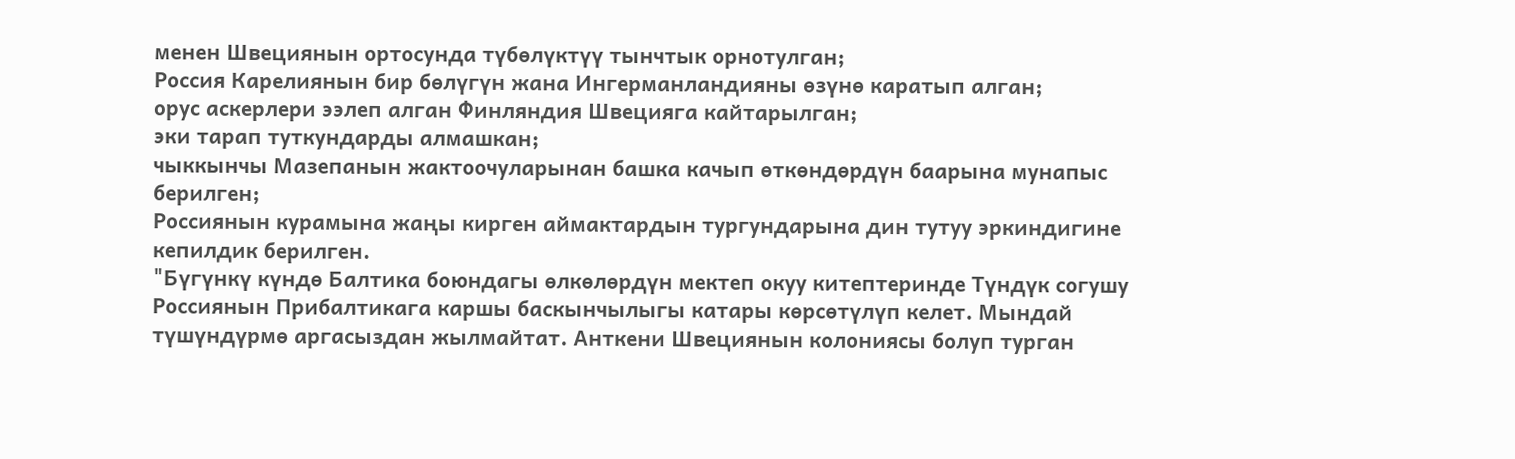менен Швециянын ортосунда түбөлүктүү тынчтык орнотулган;
Россия Карелиянын бир бөлүгүн жана Ингерманландияны өзүнө каратып алган;
орус аскерлери ээлеп алган Финляндия Швецияга кайтарылган;
эки тарап туткундарды алмашкан;
чыккынчы Мазепанын жактоочуларынан башка качып өткөндөрдүн баарына мунапыс берилген;
Россиянын курамына жаңы кирген аймактардын тургундарына дин тутуу эркиндигине кепилдик берилген.
"Бүгүнкү күндө Балтика боюндагы өлкөлөрдүн мектеп окуу китептеринде Түндүк согушу Россиянын Прибалтикага каршы баскынчылыгы катары көрсөтүлүп келет. Мындай түшүндүрмө аргасыздан жылмайтат. Анткени Швециянын колониясы болуп турган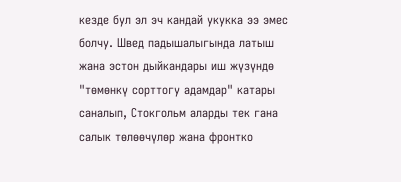кезде бул эл эч кандай укукка ээ эмес болчу. Швед падышалыгында латыш жана эстон дыйкандары иш жүзүндө "төмөнкү сорттогу адамдар" катары саналып, Стокгольм аларды тек гана салык төлөөчүлөр жана фронтко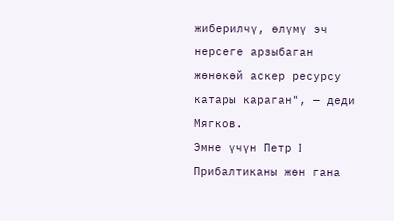жиберилчү, өлүмү эч нерсеге арзыбаган жөнөкөй аскер ресурсу катары караган", — деди Мягков.
Эмне үчүн Петр I Прибалтиканы жөн гана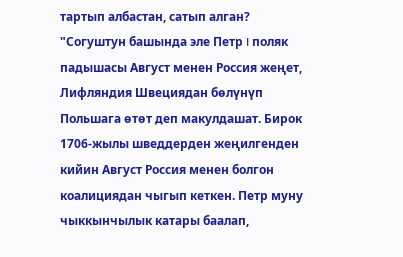тартып албастан, сатып алган?
"Согуштун башында эле Петр I поляк падышасы Август менен Россия жеңет, Лифляндия Швециядан бөлүнүп Польшага өтөт деп макулдашат. Бирок 1706-жылы шведдерден жеңилгенден кийин Август Россия менен болгон коалициядан чыгып кеткен. Петр муну чыккынчылык катары баалап,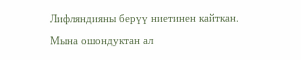Лифляндияны берүү ниетинен кайткан. Мына ошондуктан ал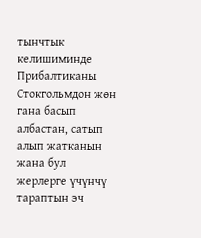тынчтык келишиминде Прибалтиканы Стокгольмдон жөн гана басып албастан, сатып алып жатканын жана бул жерлерге үчүнчү тараптын эч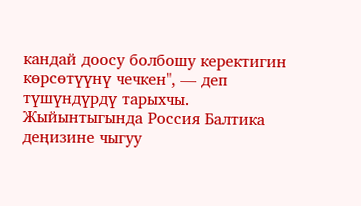кандай доосу болбошу керектигин көрсөтүүнү чечкен", — деп түшүндүрдү тарыхчы.
Жыйынтыгында Россия Балтика деңизине чыгуу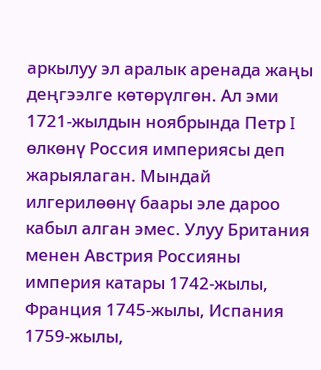аркылуу эл аралык аренада жаңы деңгээлге көтөрүлгөн. Ал эми 1721-жылдын ноябрында Петр I өлкөнү Россия империясы деп жарыялаган. Мындай илгерилөөнү баары эле дароо кабыл алган эмес. Улуу Британия менен Австрия Россияны империя катары 1742-жылы, Франция 1745-жылы, Испания 1759-жылы,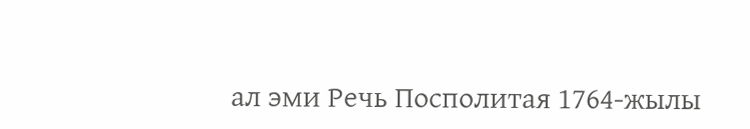ал эми Речь Посполитая 1764-жылы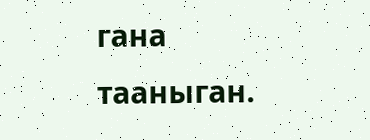гана тааныган.